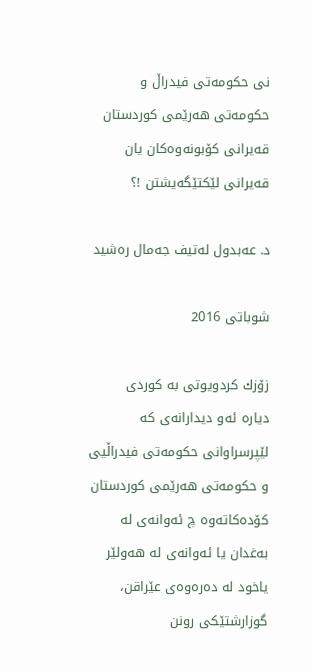نی حكومه‌تی فیدراڵ و حكومه‌تی هه‌رێمی كوردستان
قه‌یرانی كۆبونه‌وه‌كان یان قه‌یرانی لێكتێگه‌یشتن !؟

د. عه‌بدول له‌تیف جه‌مال ره‌شید

شوباتی 2016

زۆزك كردویوتی به‌ كوردی
دیاره‌ ئه‌و دیدارانه‌ی كه‌ لێپرسراوانی حكومه‌تی فیدراڵیی و حكومه‌تی هه‌رێمی كوردستان كۆده‌كاته‌وه‌ چ ئه‌وانه‌ی له‌ به‌غدان یا ئه‌وانه‌ی له‌ هه‌ولێر یاخود له‌ ده‌ره‌وه‌ی عێراقن، گوزارشتێكی رونن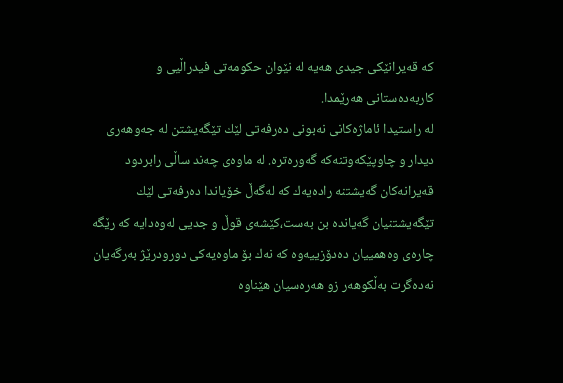كه‌ قه‌یرانێكی جیدی هه‌یه‌ له‌ نێوان حكومه‌تی فیدراڵیی و كاربه‌ده‌ستانی هه‌رێمدا.
له‌ راستیدا ئاماژه‌كانی نه‌بونی ده‌رفه‌تی لێك تێگه‌یشتن له‌ جه‌وهه‌ری دیدار و چاوپێكه‌وتنه‌كه‌ گه‌وره‌تره‌. له‌ ماوه‌ی چه‌ند ساڵی رابردود قه‌یرانه‌كان گه‌یشتنه‌ راده‌یه‌ك كه‌ له‌گه‌ڵ خۆیاندا ده‌رفه‌تی لێك تێگه‌یشتنیان گه‌یانده‌ بن به‌ست،كێشه‌ی قوڵ و جدیی له‌وه‌دایه‌ كه‌ رێگه‌ چاره‌ی وه‌همییان ده‌دۆزییه‌وه‌ كه‌ نه‌ك بۆ ماوه‌یه‌كی دورودرێژ به‌رگه‌یان نه‌ده‌گرت به‌ڵكوهه‌ر زو هه‌ره‌سیان هێناوه‌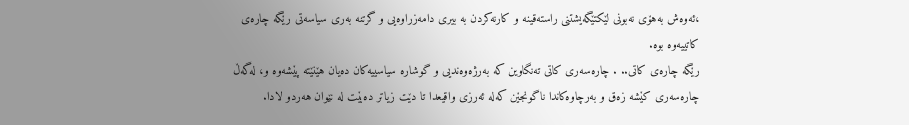،ئه‌وه‌ش به‌هۆی نه‌بونی لێكتێگه‌یشتنی راسته‌قینه‌ و كارنه‌كردن به‌ بیری دامه‌زراوه‌یی و گرتنه‌ به‌ری سیاسه‌تی رێگه‌ چاره‌ی كاتییه‌وه‌ بوه‌.
رێگه‌ چاره‌ی كاتی.. . چاره‌سه‌ری كاتی ته‌نگاوین كه‌ به‌رژه‌وه‌ندیی و گوشاره‌ سیاسییه‌كان ده‌یان هێنێته‌ پێشه‌وه‌ و، له‌گه‌ڵ چاره‌سه‌ری كێشه‌ زه‌ق و به‌رچاوه‌كاندا ناگونجێن كه‌له‌ ئه‌رزی واقیعدا تا دێت زیاتر ده‌بێت له‌ نێوان هه‌ردو لادا.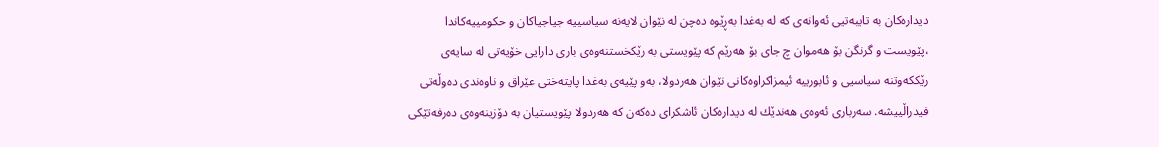دیداره‌كان به‌ تایبه‌تیی ئه‌وانه‌ی كه‌ له‌ به‌غدا به‌ڕێوه‌ ده‌چن له‌ نێوان لایه‌نه‌ سیاسییه‌ جیاجیاكان و حكومییه‌كاندا ،پێویست و گرنگن بۆ هه‌موان چ جای بۆ هه‌رێم كه‌ پێویستی به‌ رێكخستنه‌وه‌ی باری دارایی خۆیه‌تی له‌ سایه‌ی رێككه‌وتنه‌ سیاسیی و ئابورییه‌ ئیمزاكراوه‌كانی نێوان هه‌ردولا، به‌و پێیه‌ی به‌غدا پایته‌ختی عێراق و ناوه‌ندی ده‌وڵه‌تی فیدراڵییشه‌. سه‌رباری ئه‌وه‌ی هه‌ندێك له‌ دیداره‌كان ئاشكرای ده‌كه‌ن كه‌ هه‌ردولا پێویستیان به‌ دۆزینه‌وه‌ی ده‌رفه‌تێكی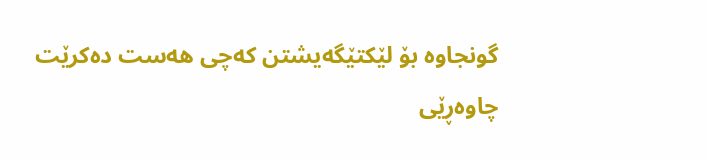گونجاوه‌ بۆ لێكتێگه‌یشتن كه‌چی هه‌ست ده‌كرێت چاوه‌ڕێی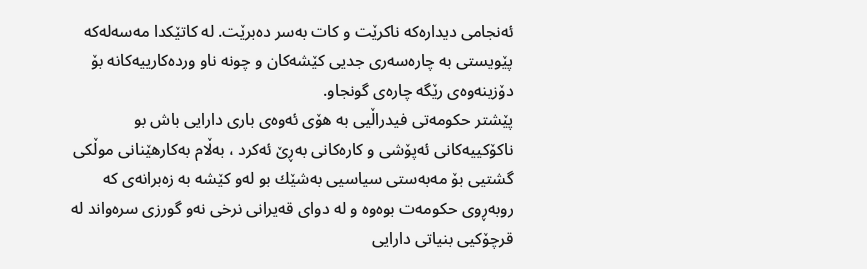ئه‌نجامی دیداره‌كه‌ ناكرێت و كات به‌سر ده‌برێت. له‌ كاتێكدا مه‌سه‌له‌كه‌ پێویستی به‌ چاره‌سه‌ری جدیی كێشه‌كان و چونه‌ ناو ورده‌كارییه‌كانه‌ بۆ دۆزینه‌وه‌ی رێگه‌ چاره‌ی گونجاو.
پێشتر حكومه‌تی فیدراڵیی به‌ هۆی ئه‌وه‌ی باری دارایی باش بو ناكۆكییه‌كانی ئه‌پۆشی و كاره‌كانی به‌ڕێ ئه‌كرد ، به‌ڵام به‌كارهێنانی موڵكی گشتیی بۆ مه‌به‌ستی سیاسیی به‌شێك بو له‌و كێشه‌ به‌ زه‌برانه‌ی كه‌ روبه‌ڕوی حكومه‌ت بوه‌وه‌ و له‌ دوای قه‌یرانی نرخی نه‌و گورزی سره‌واند له‌ قرچۆكیی بنیاتی دارایی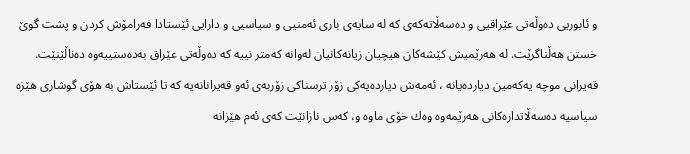و ئابوریی ده‌وڵه‌تی عێراقیی و ده‌سه‌ڵاته‌كه‌ی كه‌ له‌ سایه‌ی باری ئه‌منیی و سیاسیی و دارایی ئێستادا فه‌رامۆش كردن و پشت گوێ خستن هه‌ڵناگرێت. له‌ هه‌رێمیش كێشه‌كان هیچیان زیانه‌كانیان له‌وانه‌ كه‌متر نییه‌ كه‌ ده‌وڵه‌تی عێراق به‌ده‌ستییه‌وه‌ ده‌ناڵێنێت.
قه‌یرانی موچه‌ یه‌كه‌مین دیارده‌یانه‌ ، ئه‌مه‌ش دیارده‌یه‌كی زۆر ترسناكی زۆربه‌ی ئه‌و قه‌یرانانه‌یه‌ كه‌ تا ئێستاش به‌ هۆی گوشاری هێزه‌ سیاسیه‌ ده‌سه‌ڵاتداره‌كانی هه‌رێمه‌وه‌ وه‌ك خۆی ماوه‌ و، كه‌س نازانێت كه‌ی ئه‌م هێزانه‌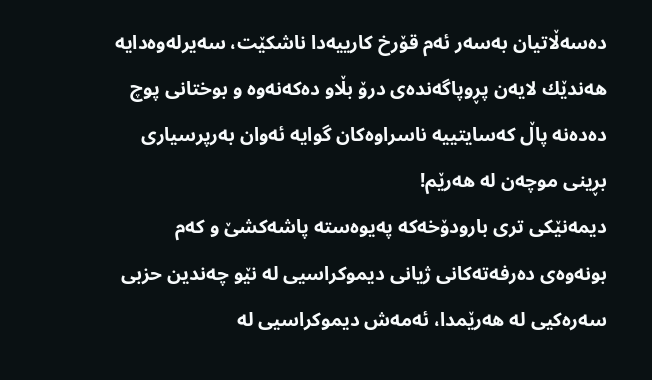ده‌سه‌ڵاتیان به‌سه‌ر ئه‌م قۆرخ كارییه‌دا ناشكێت، سه‌یرله‌وه‌دایه‌ هه‌ندێك لایه‌ن پڕوپاگه‌نده‌ی درۆ بڵاو ده‌كه‌نه‌وه‌ و بوختانی پوچ ده‌ده‌نه‌ پاڵ كه‌سایتییه‌ ناسراوه‌كان گوایه‌ ئه‌وان به‌رپرسیاری بڕینی موچه‌ن له‌ هه‌رێم!
دیمه‌نێكی تری بارودۆخه‌كه‌ په‌یوه‌سته‌ پاشه‌كشێ و كه‌م بونه‌وه‌ی ده‌رفه‌ته‌كانی ژیانی دیموكراسیی له‌ نێو چه‌ندین حزبی سه‌ره‌كیی له‌ هه‌رێمدا، ئه‌مه‌ش دیموكراسیی له‌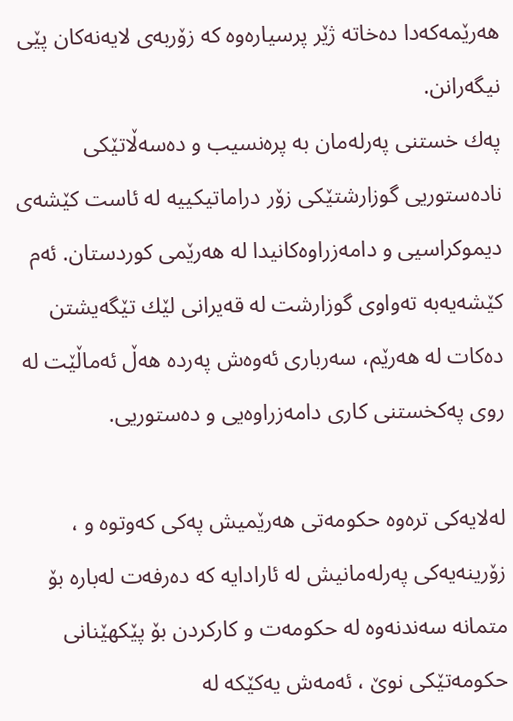هه‌رێمه‌كه‌دا ده‌خاته‌ ژێر پرسیاره‌وه‌ كه‌ زۆربه‌ی لایه‌نه‌كان پێی نیگه‌رانن.
په‌ك خستنی په‌رله‌مان به‌ پره‌نسیب و ده‌سه‌ڵاتێكی ناده‌ستوریی گوزارشتێكی زۆر دراماتیكییه‌ له‌ ئاست كێشه‌ی دیموكراسیی و دامه‌زراوه‌كانیدا له‌ هه‌رێمی كوردستان. ئه‌م كێشه‌یه‌به‌ ته‌واوی گوزارشت له‌ قه‌یرانی لێك تێگه‌یشتن ده‌كات له‌ هه‌رێم، سه‌رباری ئه‌وه‌ش په‌رده‌ هه‌ڵ ئه‌ماڵێت له‌ روی په‌كخستنی كاری دامه‌زراوه‌یی و ده‌ستوریی.

له‌لایه‌كی تره‌وه‌ حكومه‌تی هه‌رێمیش په‌كی كه‌وتوه‌ و ، زۆرینه‌یه‌كی په‌رله‌مانیش له‌ ئارادایه‌ كه‌ ده‌رفه‌ت له‌باره‌ بۆ متمانه‌ سه‌ندنه‌وه‌ له‌ حكومه‌ت و كاركردن بۆ پێكهێنانی حكومه‌تێكی نوێ ، ئه‌مه‌ش یه‌كێكه‌ له‌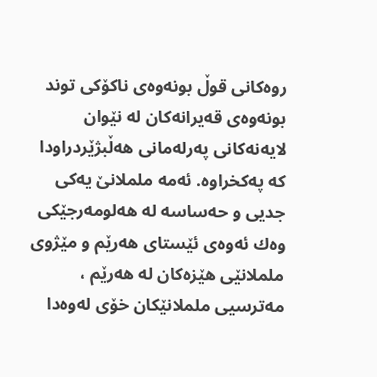روه‌كانی قوڵ بونه‌وه‌ی ناكۆكی توند بونه‌وه‌ی قه‌یرانه‌كان له‌ نێوان لایه‌نه‌كانی په‌رله‌مانی هه‌ڵبژێردراودا كه‌ په‌كخراوه‌. ئه‌مه‌ ململانێ یه‌كی جدیی و حه‌ساسه‌ له‌ هه‌لومه‌رجێكی وه‌ك ئه‌وه‌ی ئێستای هه‌رێم و مێژوی ململانێی هێزه‌كان له‌ هه‌رێم ، مه‌ترسیی ململانێكان خۆی له‌وه‌دا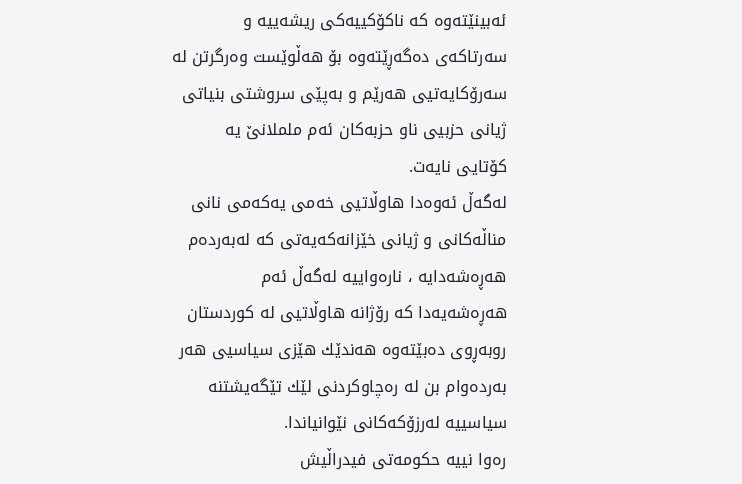ئه‌بینێته‌وه‌ كه‌ ناكۆكییه‌كی ریشه‌ییه‌ و سه‌رتاكه‌ی ده‌گه‌ڕێته‌وه‌ بۆ هه‌ڵوێست وه‌رگرتن له‌ سه‌رۆكایه‌تیی هه‌رێم و به‌پێی سروشتی بنیاتی ژیانی حزبیی ناو حزبه‌كان ئه‌م ململانێ یه كۆتایی نایه‌ت.
له‌گه‌ڵ ئه‌وه‌دا هاوڵاتیی خه‌می یه‌كه‌می نانی مناڵه‌كانی و ژیانی خێزانه‌كه‌یه‌تی كه‌ له‌به‌رده‌م هه‌ڕه‌شه‌دایه‌ ، ناره‌واییه‌ له‌گه‌ڵ ئه‌م هه‌ڕه‌شه‌یه‌دا كه‌ رۆژانه‌ هاوڵاتیی له‌ كوردستان روبه‌ڕوی ده‌بێته‌وه‌ هه‌ندێك هێزی سیاسیی هه‌ر به‌رده‌وام بن له‌ ره‌چاوكردنی لێك تێگه‌یشتنه‌ سیاسییه‌ له‌رزۆكه‌كانی نێوانیاندا.
ره‌وا نییه‌ حكومه‌تی فیدراڵیش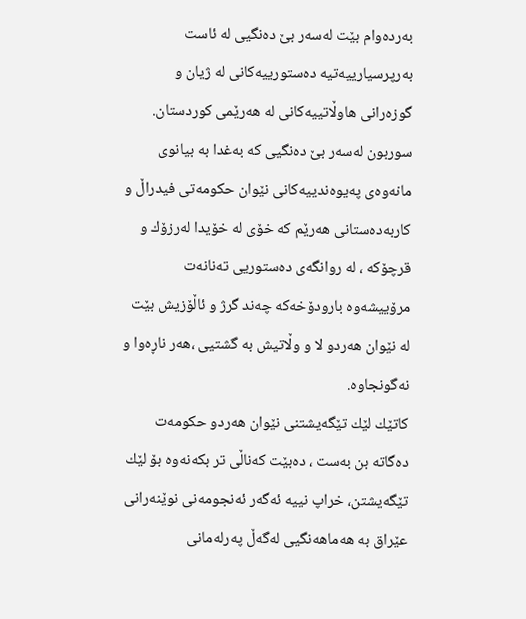به‌رده‌وام بێت له‌سه‌ر بێ ده‌نگیی له‌ ئاست به‌رپرسیارییه‌تیه‌ ده‌ستورییه‌كانی له‌ ژیان و گوزه‌رانی هاوڵاتییه‌كانی له‌ هه‌رێمی كوردستان.
سوربون له‌سه‌ر بێ ده‌نگیی كه‌ به‌غدا به‌ بیانوی مانه‌وه‌ی په‌یوه‌ندییه‌كانی نێوان حكومه‌تی فیدراڵ و كاربه‌ده‌ستانی هه‌رێم كه‌ خۆی له‌ خۆیدا له‌رزۆك و قرچۆكه‌ ، له‌ روانگه‌ی ده‌ستوریی ته‌نانه‌ت مرۆییشه‌وه‌ بارودۆخه‌كه‌ چه‌ند گرژ و ئاڵۆزیش بێت له‌ نێوان هه‌ردو لا و وڵاتیش به‌ گشتیی ،هه‌ر ناڕه‌وا و نه‌گونجاوه‌.
كاتێك لێك تێگه‌یشتنی نێوان هه‌ردو حكومه‌ت ده‌گاته‌ بن به‌ست ، ده‌بێت كه‌ناڵی تر بكه‌نه‌وه‌ بۆ لێك تێگه‌یشتن، خراپ نییه‌ ئه‌گه‌ر ئه‌نجومه‌نی نوێنه‌رانی عێراق به‌ هه‌ماهه‌نگیی له‌گه‌ڵ په‌رله‌مانی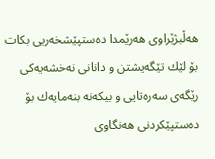هه‌ڵبژێراوی هه‌رێمدا ده‌ستپێشخه‌ریی بكات بۆ لێك تێگه‌یشتن و دانانی نه‌خشه‌یه‌كی رێگه‌ی سه‌ره‌تایی و بیكه‌نه‌ بنه‌مایه‌ك بۆ ده‌ستپێكردنی هه‌نگاوی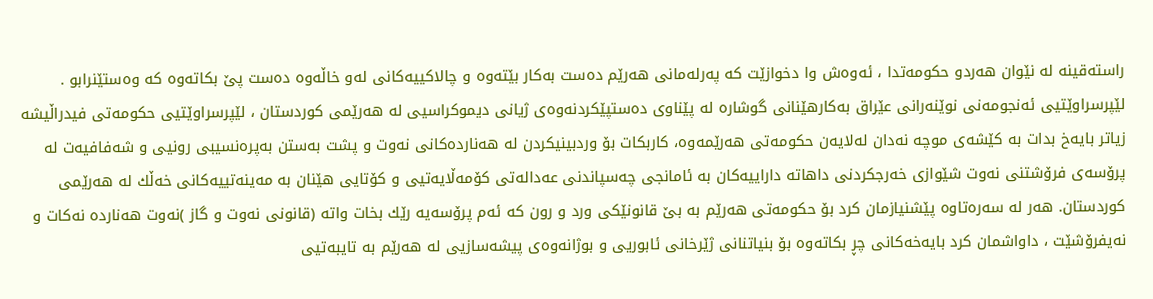راسته‌قینه‌ له‌ نێوان هه‌ردو حكومه‌تدا ، ئه‌وه‌ش وا دخوازێت كه‌ په‌رله‌مانی هه‌رێم ده‌ست به‌كار بێته‌وه‌ و چالاكییه‌كانی له‌و خاڵه‌وه‌ ده‌ست پێ بكاته‌وه‌ كه‌ وه‌ستێنرابو .
لێپرسراوێتیی ئه‌نجومه‌نی نوێنه‌رانی عێراق به‌كارهێنانی گوشاره‌ له‌ پێناوی ده‌ستپێكردنه‌وه‌ی ژیانی دیموكراسیی له‌ هه‌رێمی كوردستان ، لێپرسراوێتیی حكومه‌تی فیدراڵیشه‌ زیاتر بایه‌خ بدات به‌ كێشه‌ی موچه‌ نه‌دان له‌لایه‌ن حكومه‌تی هه‌رێمه‌وه‌، كاربكات بۆ وردبینیكردن له‌ هه‌نارده‌كانی نه‌وت و پشت به‌ستن به‌پره‌نسیبی رونیی و شه‌فافیه‌ت له‌ پرۆسه‌ی فرۆشتنی نه‌وت شێوازی خه‌رجكردنی داهاته‌ داراییه‌كان به‌ ئامانجی چه‌سپاندنی عه‌داله‌تی كۆمه‌ڵایه‌تیی و كۆتایی هێنان به‌ مه‌ینه‌تییه‌كانی خه‌ڵك له‌ هه‌رێمی كوردستان. هه‌ر له‌ سه‌ره‌تاوه‌ پێشنیازمان كرد بۆ حكومه‌تی هه‌رێم به‌ بێ قانونێكی ورد و رون كه‌ ئه‌م پرۆسه‌یه‌ رێك بخات واته‌ (قانونی نه‌وت و گاز )نه‌وت هه‌نارده‌ نه‌كات و نه‌یفرۆشێت ، داواشمان كرد بایه‌خه‌كانی چڕ بكاته‌وه‌ بۆ بنیاتنانی ژێرخانی ئابوریی و بوژانه‌وه‌ی پیشه‌سازیی له‌ هه‌رێم به‌ تایبه‌تیی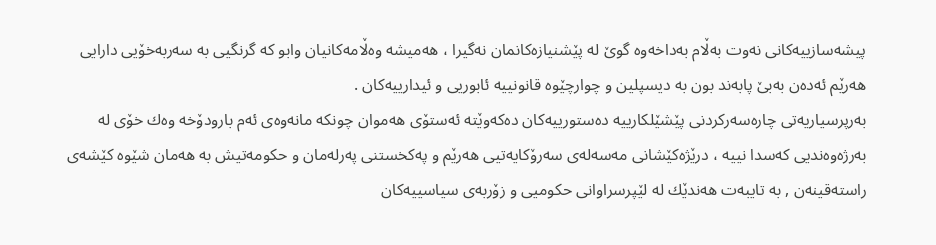پیشه‌سازییه‌كانی نه‌وت به‌ڵام به‌داخه‌وه‌ گوێ له‌ پێشنیازه‌كانمان نه‌گیرا ، هه‌میشه‌ وه‌ڵامه‌كانیان وابو كه‌ گرنگیی به‌ سه‌ربه‌خۆیی دارایی هه‌رێم ئه‌ده‌ن به‌بێ پابه‌ند بون به‌ دیسپلین و چوارچێوه‌ قانونییه‌ ئابوریی و ئیدارییه‌كان .
به‌رپرسیاریه‌تی چاره‌سه‌ركردنی پێشێلكارییه‌ ده‌ستورییه‌كان ده‌كه‌وێته‌ ئه‌ستۆی هه‌موان چونكه‌ مانه‌وه‌ی ئه‌م بارودۆخه‌ وه‌ك خۆی له‌ به‌رژه‌وه‌ندیی كه‌سدا نییه‌ ، درێژه‌كێشانی مه‌سه‌له‌ی سه‌رۆكایه‌تیی هه‌رێم و په‌كخستنی په‌رله‌مان و حكومه‌تیش به‌ هه‌مان شێوه‌ كێشه‌ی راسته‌قینه‌ن , به‌ تایبه‌ت هه‌ندێك له‌ لێپرسراوانی حكومیی و زۆربه‌ی سیاسییه‌كان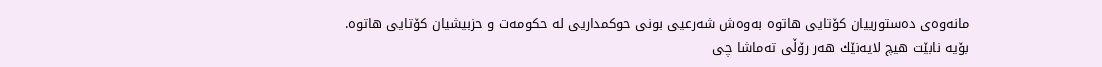مانه‌وه‌ی ده‌ستورییان كۆتایی هاتوه‌ به‌وه‌ش شه‌رعیی بونی حوكمداریی له‌ حكومه‌ت و حزبیشیان كۆتایی هاتوه‌.
بۆیه‌ نابێت هیچ لایه‌نێك هه‌ر رۆڵی ته‌ماشا چی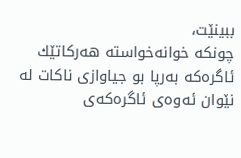ببینێت،
چونكه‌ خوانه‌خواسته‌ هه‌ركاتێك ئاگره‌كه‌ به‌رپا بو جیاوازی ناكات له‌ نێوان ئه‌وه‌ی ئاگره‌كه‌ی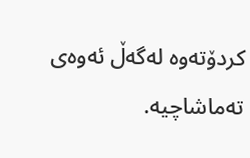كردۆته‌وه‌ له‌گه‌ڵ ئه‌وه‌ی ته‌ماشاچیه‌.